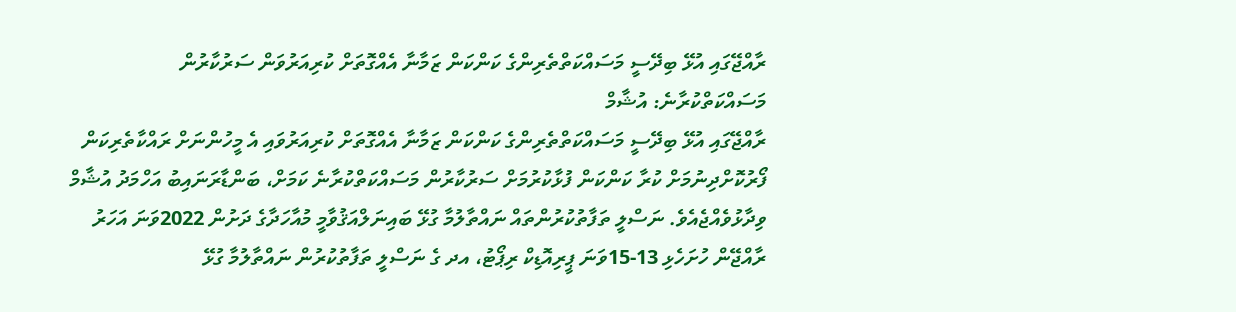ރާއްޖޭގައި އުޅޭ ބިދޭސީ މަސައްކަތްތެރިންގެ ކަންކަން ޒަމާނާ އެއްގޮތަށް ކުރިއަރުވަން ސަރުކާރުން މަސައްކަތްކުރާނެ: އުޝާމް
ރާއްޖޭގައި އުޅޭ ބިދޭސީ މަސައްކަތްތެރިންގެ ކަންކަން ޒަމާނާ އެއްގޮތަށް ކުރިއަރުވައި އެ މީހުންނަށް ރައްކާތެރިކަން ފޯރުކޮށްދިނުމަށް ކުރާ ކަންކަން ފުޅާކުރުމަށް ސަރުކާރުން މަސައްކަތްކުރާނެ ކަމަށް، ބަންޑާރަނައިބު އަހްމަދު އުޝާމް ވިދާޅުވެއްޖެއެވެ. ނަސްލީ ތަފާތުކުރުންތައް ނައްތާލުމާ ގުޅޭ ބައިނަލްއަޤުވާމީ މުއާހަދާގެ ދަށުން 2022ވަނަ އަހަރު ރާއްޖޭން ހުށަހެޅި 13-15ވަނަ ޕީރިއޮޑިކް ރިޕޯޓު، އދ ގެ ނަސްލީ ތަފާތުކުރުން ނައްތާލުމާ ގުޅޭ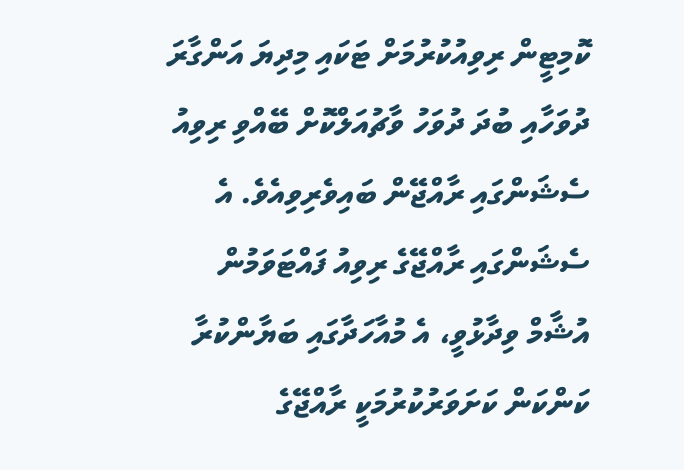ކޮމިޓީން ރިވިއުކުރުމަށް ޓަކައި މިދިޔަ އަންގާރަ ދުވަހާއި ބުދަ ދުވަހު ވާޗުއަލްކޮށް ބޭއްވި ރިވިއު ސެޝަންގައި ރާއްޖޭން ބައިވެރިވިއެވެ. އެ ސެޝަންގައި ރާއްޖޭގެ ރިވިއު ފައްޓަވަމުން އުޝާމް ވިދާޅުވީ، އެ މުއާހަދާގައި ބަޔާންކުރާ ކަންކަން ކަށަވަރުކުރުމަކީ ރާއްޖޭގެ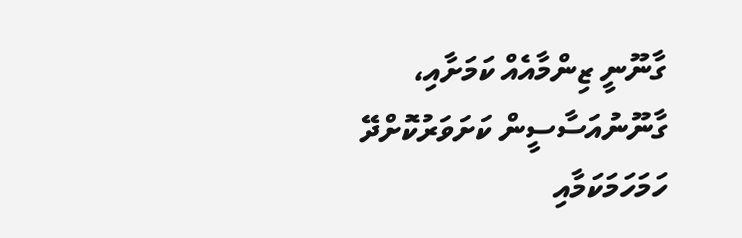ގާނޫނީ ޒިންމާއެއް ކަމަށާއި، ގާނޫނުއަސާސީން ކަށަވަރުކޮށްދޭ ހަމަހަމަކަމާއި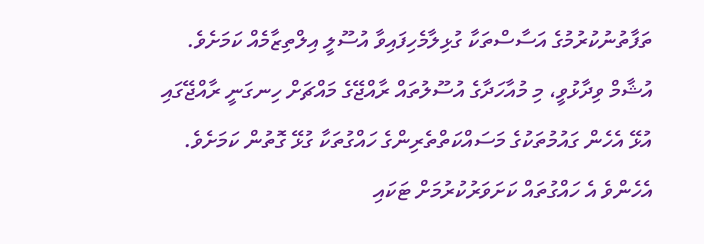ތަފާތުނުކުރުމުގެ އަސާސްތަކާ ގުޅިލާމެހިފައިވާ އުސޫލީ އިލްތިޒާމެއް ކަމަށެވެ. އުޝާމް ވިދާޅުވީ، މި މުއާހަދާގެ އުސޫލުތައް ރާއްޖޭގެ މައްޗަށް ހިނގަނީ ރާއްޖޭގައި އުޅޭ އެހެން ގައުމުތަކުގެ މަސައްކަތްތެރިންގެ ހައްގުތަކާ ގުޅޭ ގޮތުން ކަމަށެވެ. އެހެންވެ އެ ހައްގުތައް ކަށަވަރުކުރުމަށް ޓަކައި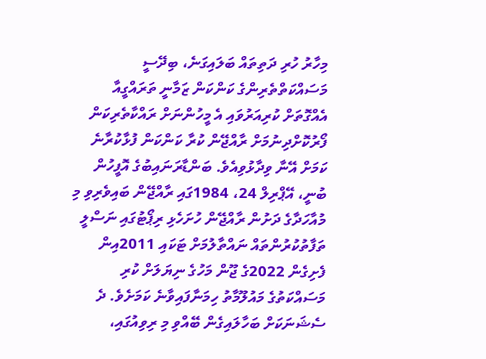މިހާރު ހުރި ދަތިތައް ބަލައިގަނެ، ބިދޭސީ މަސައްކަތްތެރިންގެ ކަންކަން ޒަމާނީ ތަރައްގީއާ އެއްގޮތަށް ކުރިއަރުވައި އެ މީހުންނަށް ރައްކާތެރިކަން ފޯރުކޮށްދިނުމަށް ރާއްޖޭން ކުރާ ކަންކަން ފުޅާކުރާނެ ކަމަށް އޭނާ ވިދާޅުވިއެވެ. ބަންޑާރަނައިބުގެ އޮފީހުން ބުނީ، އޭޕްރިލް 24، 1984ގައި ރާއްޖޭން ބައިވެރިވި މި މުއާހަދާގެ ދަށުން ރާއްޖޭން ހުށަހެޅި ރިޕޯޓުގައި ނަސްލީ ތަފާތުކުރުންތައް ނައްތާލުމަށް ޓަކައި 2011އިން ފެށިގެން 2022ގެ ޖޫން މަހުގެ ނިޔަލަށް ކުރި މަސައްކަތުގެ މައުލޫމާތު ހިމަނާފައިވާނެ ކަމަށެވެ. ދެ ސެޝަނަކަށް ބަހާލައިގެން ބޭއްވި މި ރިވިއުގައި،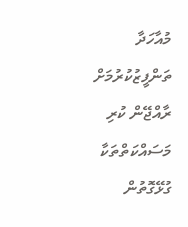މުއާހަދާ ތަންފީޒުކުރުމަށް ރާއްޖޭން ކުރި މަސައްކަތްތަކާ ގުޅޭގޮތުން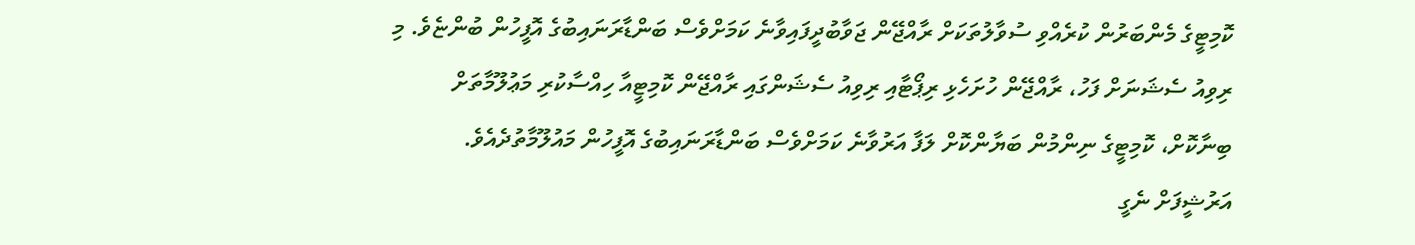ކޮމިޓީގެ މެންބަރުން ކުރެއްވި ސުވާލުތަކަށް ރާއްޖޭން ޖަވާބުދީފައިވާނެ ކަމަށްވެސް ބަންޑާރަނައިބުގެ އޮފީހުން ބުންޏެވެ. މި ރިވިއު ސެޝަނަށް ފަހު، ރާއްޖޭން ހުށަހެޅި ރިޕޯޓާއި ރިވިއު ސެޝަންގައި ރާއްޖޭން ކޮމިޓީއާ ހިއްސާކުރި މަޢުލޫމާތަށް ބިނާކޮށް، ކޮމިޓީގެ ނިންމުން ބަޔާންކޮށް ލަފާ އަރުވާނެ ކަމަށްވެސް ބަންޑާރަނައިބުގެ އޮފީހުން މައުލޫމާތުދެއެވެ.
އަރުޝީފަށް ނެގީ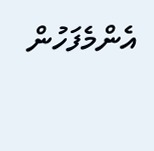އެންމެފަހުން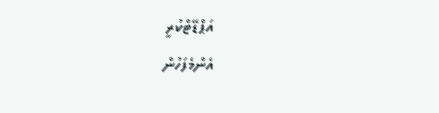އަޕްޑޭޓްކުރީ
އެންމެފަހުން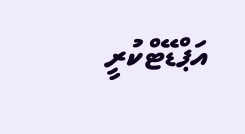އަޕްޑޭޓްކުރީ